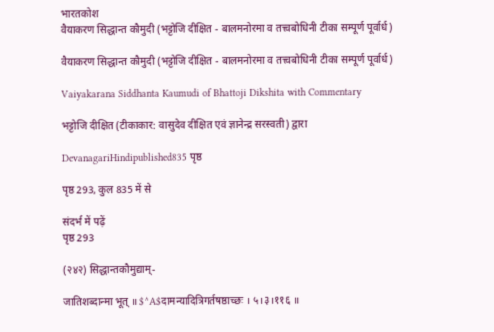भारतकोश
वैयाकरण सिद्धान्त कौमुदी (भट्टोजि दीक्षित - बालमनोरमा व तत्त्वबोधिनी टीका सम्पूर्ण पूर्वार्ध)

वैयाकरण सिद्धान्त कौमुदी (भट्टोजि दीक्षित - बालमनोरमा व तत्त्वबोधिनी टीका सम्पूर्ण पूर्वार्ध)

Vaiyakarana Siddhanta Kaumudi of Bhattoji Dikshita with Commentary

भट्टोजि दीक्षित (टीकाकार: वासुदेव दीक्षित एवं ज्ञानेन्द्र सरस्वती) द्वारा

DevanagariHindipublished835 पृष्ठ

पृष्ठ 293, कुल 835 में से

संदर्भ में पढ़ें
पृष्ठ 293

(२४२) सिद्धान्तकौमुद्याम्-

जातिशब्दान्मा भूत् ॥ $^A$दामन्यादित्रिगर्तषष्ठाच्छः । ५।३।११६ ॥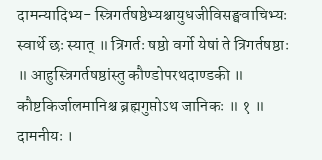दामन्यादिभ्य- स्त्रिगर्तषष्ठेभ्यश्चायुधजीविसङ्घवाचिभ्यः स्वार्थे छः स्यात् ॥ त्रिगर्तः षष्ठो वर्गो येषां ते त्रिगर्तषष्ठाः ॥ आहुस्त्रिगर्तषष्ठांस्तु कौण्डोपरथदाण्डकी ॥ कौष्टकिर्जालमानिश्च ब्रह्मगुप्तोऽथ जानिकः ॥ १ ॥ दामनीयः ।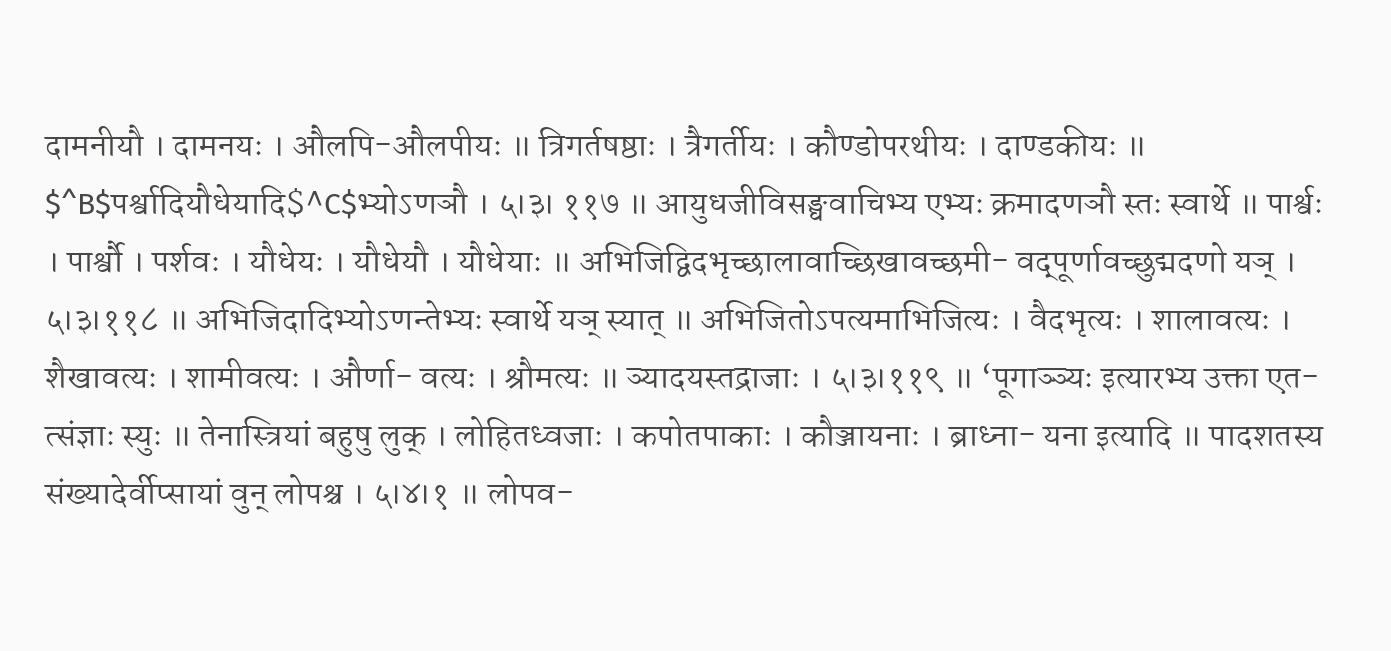दामनीयौ । दामनयः । औलपि-औलपीयः ॥ त्रिगर्तषष्ठाः । त्रैगर्तीयः । कौण्डोपरथीयः । दाण्डकीयः ॥ $^B$पर्श्वादियौधेयादि$^C$भ्योऽणञौ । ५।३। ११७ ॥ आयुधजीविसङ्घवाचिभ्य एभ्यः क्रमादणञौ स्तः स्वार्थे ॥ पार्श्वः । पार्श्वौ । पर्शवः । यौधेयः । यौधेयौ । यौधेयाः ॥ अभिजिद्विदभृच्छालावाच्छिखावच्छमी- वद्पूर्णावच्छुद्मदणो यञ् । ५।३।११८ ॥ अभिजिदादिभ्योऽणन्तेभ्यः स्वार्थे यञ् स्यात् ॥ अभिजितोऽपत्यमाभिजित्यः । वैदभृत्यः । शालावत्यः । शैखावत्यः । शामीवत्यः । और्णा- वत्यः । श्रौमत्यः ॥ ञ्यादयस्तद्राजाः । ५।३।११९ ॥ ‘पूगाञ्ञ्यः इत्यारभ्य उक्ता एत- त्संज्ञाः स्युः ॥ तेनास्त्रियां बहुषु लुक् । लोहितध्वजाः । कपोतपाकाः । कौञ्जायनाः । ब्राध्‍ना- यना इत्यादि ॥ पादशतस्य संख्यादेर्वीप्सायां वुन् लोपश्च । ५।४।१ ॥ लोपव-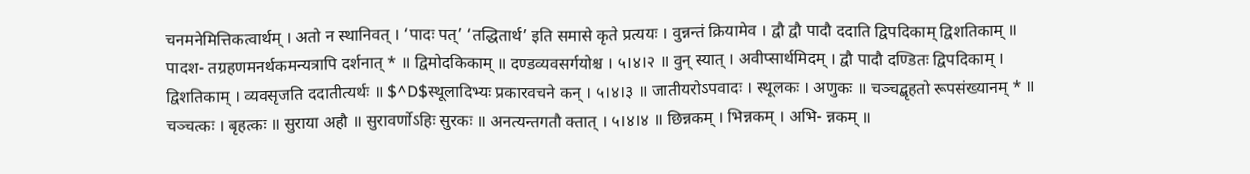चनमनेमित्तिकत्वार्थम् । अतो न स्थानिवत् । ‘पादः पत्’ ‘तद्धितार्थ’ इति समासे कृते प्रत्ययः । वुन्नन्तं क्रियामेव । द्वौ द्वौ पादौ ददाति द्विपदिकाम् द्विशतिकाम् ॥ पादश- तग्रहणमनर्थकमन्यत्रापि दर्शनात् * ॥ द्विमोदकिकाम् ॥ दण्डव्यवसर्गयोश्च । ५।४।२ ॥ वुन् स्यात् । अवीप्सार्थमिदम् । द्वौ पादौ दण्डितः द्विपदिकाम् । द्विशतिकाम् । व्यवसृजति ददातीत्यर्थः ॥ $^D$स्थूलादिभ्यः प्रकारवचने कन् । ५।४।३ ॥ जातीयरोऽपवादः । स्थूलकः । अणुकः ॥ चञ्चद्बृहतो रूपसंख्यानम् * ॥ चञ्चत्कः । बृहत्कः ॥ सुराया अहौ ॥ सुरावर्णोऽहिः सुरकः ॥ अनत्यन्तगतौ क्तात् । ५।४।४ ॥ छिन्नकम् । भिन्नकम् । अभि- न्नकम् ॥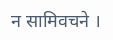न सामिवचने ।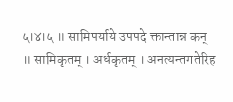५।४।५ ॥ सामिपर्याये उपपदे क्तान्तान्न कन् ॥ सामिकृतम् । अर्धकृतम् । अनत्यन्तगतेरिह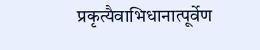प्रकृत्यैवाभिधानात्पूर्वेण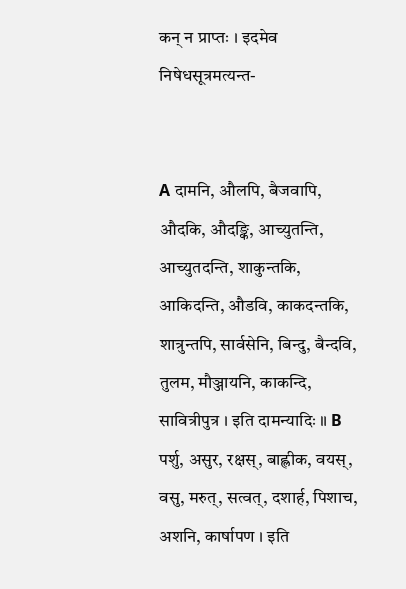कन् न प्राप्तः । इदमेव निषेधसूत्रमत्यन्त-


A दामनि, औलपि, बैजवापि, औदकि, औदङ्कि, आच्युतन्ति, आच्युतदन्ति, शाकुन्तकि, आकिदन्ति, औडवि, काकदन्तकि, शात्रुन्तपि, सार्वसेनि, बिन्दु, बैन्दवि, तुलम, मौञ्जायनि, काकन्दि, सावित्रीपुत्र । इति दामन्यादिः ॥ B पर्शु, असुर, रक्षस्, बाह्लीक, वयस्, वसु, मरुत्, सत्वत्, दशार्ह, पिशाच, अशनि, कार्षापण । इति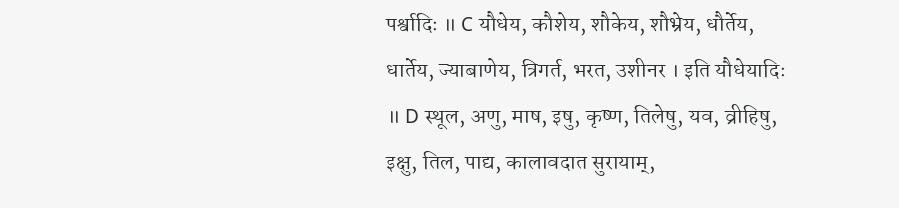पर्श्वादिः ॥ C यौधेय, कौशेय, शौकेय, शौभ्रेय, धौर्तेय, धार्तेय, ज्याबाणेय, त्रिगर्त, भरत, उशीनर । इति यौधेयादिः ॥ D स्थूल, अणु, माष, इषु, कृष्ण, तिलेषु, यव, व्रीहिषु, इक्षु, तिल, पाद्य, कालावदात सुरायाम्,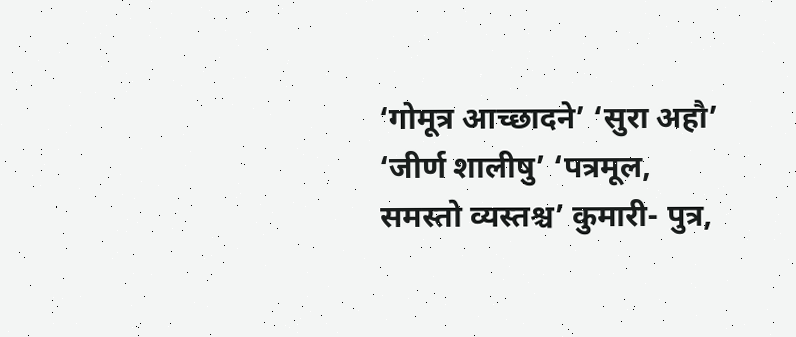‘गोमूत्र आच्छादने’ ‘सुरा अहौ’ ‘जीर्ण शालीषु’ ‘पत्रमूल, समस्तो व्यस्तश्च’ कुमारी- पुत्र,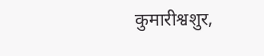कुमारीश्वशुर,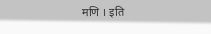मणि । इति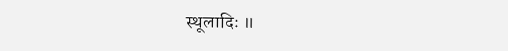स्थूलादिः ॥